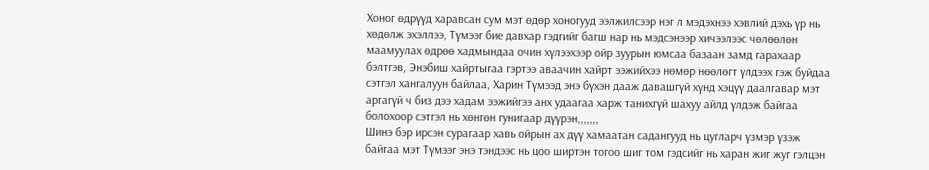Хоног өдрүүд харавсан сум мэт өдөр хоногууд ээлжилсээр нэг л мэдэхнээ хэвлий дэхь үр нь хөдөлж эхэллээ, Түмээг бие давхар гэдгийг багш нар нь мэдсэнээр хичээлээс чөлөөлөн маамуулах өдрөө хадмындаа очин хүлээхээр ойр зуурын юмсаа базаан замд гарахаар бэлтгэв, Энэбиш хайртыгаа гэртээ аваачин хайрт ээжийхээ нөмөр нөөлөгт үлдээх гэж буйдаа сэтгэл хангалуун байлаа, Харин Түмээд энэ бүхэн дааж давашгүй хүнд хэцүү даалгавар мэт аргагүй ч биз дээ хадам ээжийгээ анх удаагаа харж танихгүй шахуу айлд үлдэж байгаа болохоор сэтгэл нь хөнгөн гунигаар дүүрэн,,,,,,,
Шинэ бэр ирсэн сурагаар хавь ойрын ах дүү хамаатан садангууд нь цугларч үзмэр үзэж байгаа мэт Түмээг энэ тэндээс нь цоо ширтэн тогоо шиг том гэдсийг нь харан жиг жуг гэлцэн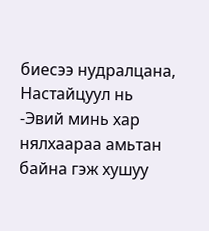биесээ нудралцана, Настайцуул нь
-Эвий минь хар нялхаараа амьтан байна гэж хушуу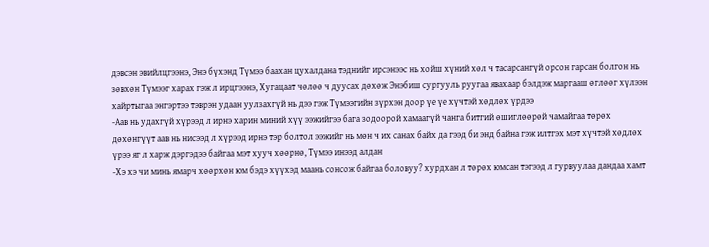дэвсэн эвийлцгээнэ, Энэ бүхэнд Түмээ баахан цухалдана тэднийг ирсэнээс нь хойш хүний хөл ч тасарсангүй орсон гарсан болгон нь зөвхөн Түмээг харах гэж л ирцгээнэ, Хугацаат чөлөө ч дуусах дөхөж Энэбиш сургууль руугаа явахаар бэлдэж маргааш өглөөг хүлээн хайртыгаа энгэртээ тэврэн удаан уулзахгүй нь дээ гэж Түмээгийн зүрхэн доор үе үе хүчтэй хөдлөх үрдээ
-Аав нь удахгүй хүрээд л ирнэ харин миний хүү ээжийгээ бага зодоорой хамаагүй чанга битгий өшиглөөрөй чамайгаа төрөх дөхөнгүүт аав нь нисээд л хүрээд ирнэ тэр болтол ээжийг нь мөн ч их санах байх да гээд би энд байна гэж илтгэх мэт хүчтэй хөдлөх үрээ яг л харж дэргэдээ байгаа мэт хууч хөөрнө, Түмээ инээд алдан
-Хэ хэ чи минь ямарч хөөрхөн юм бэдэ хүүхэд маань сонсож байгаа боловуу? хурдхан л төрөх юмсан тэгээд л гурвуулаа дандаа хамт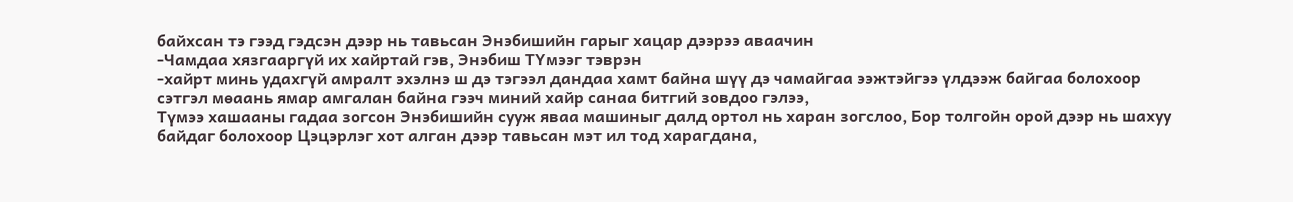байхсан тэ гээд гэдсэн дээр нь тавьсан Энэбишийн гарыг хацар дээрээ аваачин
-Чамдаа хязгааргүй их хайртай гэв, Энэбиш ТҮмээг тэврэн
-хайрт минь удахгүй амралт эхэлнэ ш дэ тэгээл дандаа хамт байна шүү дэ чамайгаа ээжтэйгээ үлдээж байгаа болохоор сэтгэл мөаань ямар амгалан байна гээч миний хайр санаа битгий зовдоо гэлээ,
Түмээ хашааны гадаа зогсон Энэбишийн сууж яваа машиныг далд ортол нь харан зогслоо, Бор толгойн орой дээр нь шахуу байдаг болохоор Цэцэрлэг хот алган дээр тавьсан мэт ил тод харагдана,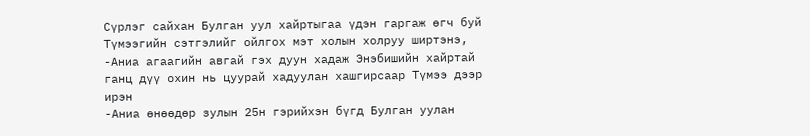Сүрлэг сайхан Булган уул хайртыгаа үдэн гаргаж өгч буй Түмээгийн сэтгэлийг ойлгох мэт холын холруу ширтэнэ,
-Аниа агаагийн авгай гэх дуун хадаж Энэбишийн хайртай ганц дүү охин нь цуурай хадуулан хашгирсаар Түмээ дээр ирэн
-Аниа өнөөдөр зулын 25н гэрийхэн бүгд Булган уулан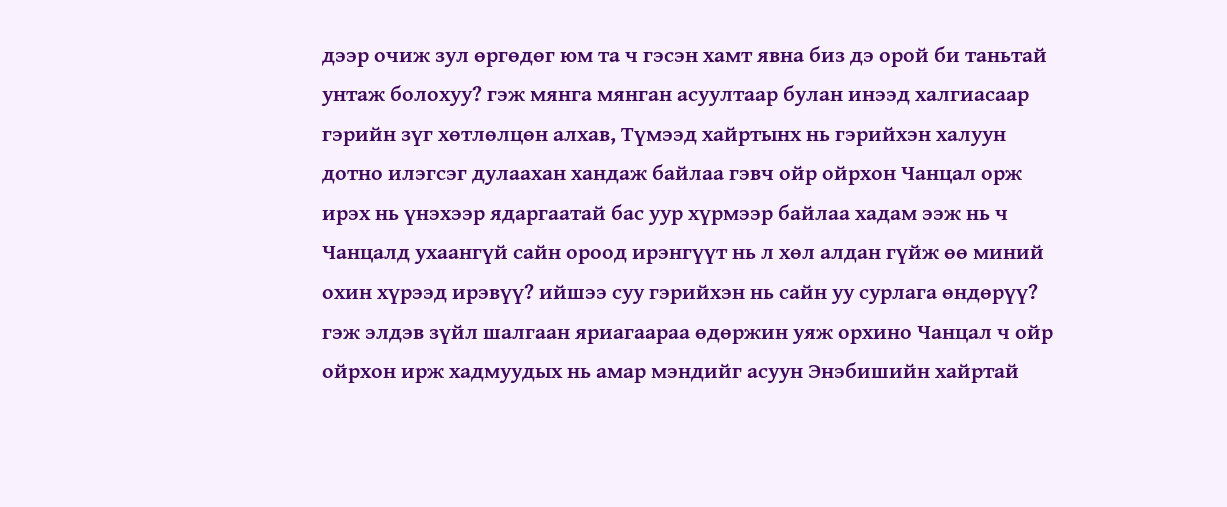дээр очиж зул өргөдөг юм та ч гэсэн хамт явна биз дэ орой би таньтай унтаж болохуу? гэж мянга мянган асуултаар булан инээд халгиасаар гэрийн зүг хөтлөлцөн алхав, Түмээд хайртынх нь гэрийхэн халуун дотно илэгсэг дулаахан хандаж байлаа гэвч ойр ойрхон Чанцал орж ирэх нь үнэхээр ядаргаатай бас уур хүрмээр байлаа хадам ээж нь ч Чанцалд ухаангүй сайн ороод ирэнгүүт нь л хөл алдан гүйж өө миний охин хүрээд ирэвүү? ийшээ суу гэрийхэн нь сайн уу сурлага өндөрүү? гэж элдэв зүйл шалгаан яриагаараа өдөржин уяж орхино Чанцал ч ойр ойрхон ирж хадмуудых нь амар мэндийг асуун Энэбишийн хайртай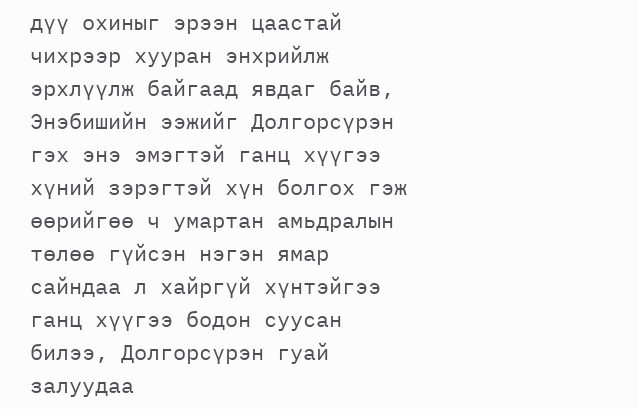дүү охиныг эрээн цаастай чихрээр хууран энхрийлж эрхлүүлж байгаад явдаг байв,
Энэбишийн ээжийг Долгорсүрэн гэх энэ эмэгтэй ганц хүүгээ хүний зэрэгтэй хүн болгох гэж өөрийгөө ч умартан амьдралын төлөө гүйсэн нэгэн ямар сайндаа л хайргүй хүнтэйгээ ганц хүүгээ бодон суусан билээ, Долгорсүрэн гуай залуудаа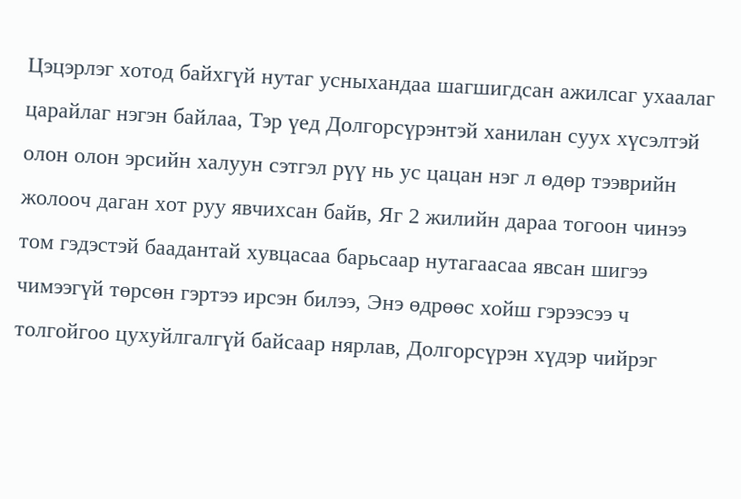Цэцэрлэг хотод байхгүй нутаг усныхандаа шагшигдсан ажилсаг ухаалаг царайлаг нэгэн байлаа, Тэр үед Долгорсүрэнтэй ханилан суух хүсэлтэй олон олон эрсийн халуун сэтгэл рүү нь ус цацан нэг л өдөр тээврийн жолооч даган хот руу явчихсан байв, Яг 2 жилийн дараа тогоон чинээ том гэдэстэй баадантай хувцасаа барьсаар нутагаасаа явсан шигээ чимээгүй төрсөн гэртээ ирсэн билээ, Энэ өдрөөс хойш гэрээсээ ч толгойгоо цухуйлгалгүй байсаар нярлав, Долгорсүрэн хүдэр чийрэг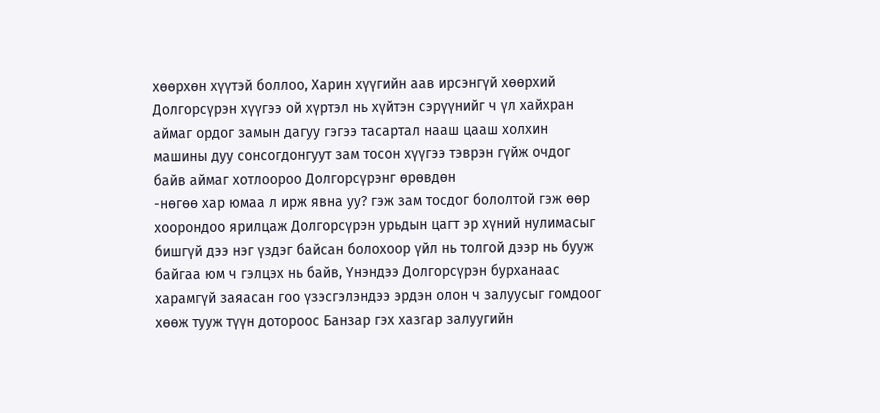хөөрхөн хүүтэй боллоо, Харин хүүгийн аав ирсэнгүй хөөрхий Долгорсүрэн хүүгээ ой хүртэл нь хүйтэн сэрүүнийг ч үл хайхран аймаг ордог замын дагуу гэгээ тасартал нааш цааш холхин машины дуу сонсогдонгуут зам тосон хүүгээ тэврэн гүйж очдог байв аймаг хотлоороо Долгорсүрэнг өрөвдөн
-нөгөө хар юмаа л ирж явна уу? гэж зам тосдог бололтой гэж өөр хоорондоо ярилцаж Долгорсүрэн урьдын цагт эр хүний нулимасыг бишгүй дээ нэг үздэг байсан болохоор үйл нь толгой дээр нь бууж байгаа юм ч гэлцэх нь байв, Үнэндээ Долгорсүрэн бурханаас харамгүй заяасан гоо үзэсгэлэндээ эрдэн олон ч залуусыг гомдоог хөөж тууж түүн дотороос Банзар гэх хазгар залуугийн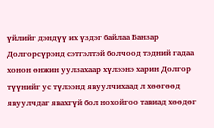үйлийг дэндүү их үздэг байлаа Банзар Долгорсүрэнд сэтгэлтэй болчоод тэдний гадаа хонон өнжин уулзахаар хүлээнэ харин Долгор түүнийг ус түлээнд явуулчихаад л хөөгөөд явуулчдаг явахгүй бол нохойгоо тавиад хөөдөг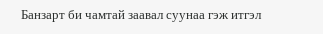Банзарт би чамтай заавал суунаа гэж итгэл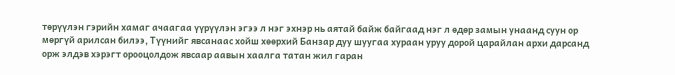төрүүлэн гэрийн хамаг ачаагаа үүрүүлэн эгээ л нэг эхнэр нь аятай байж байгаад нэг л өдөр замын унаанд суун ор мөргүй арилсан билээ, Түүнийг явсанаас хойш хөөрхий Банзар дуу шуугаа хураан уруу дорой царайлан архи дарсанд орж элдэв хэрэгт орооцолдож явсаар аавын хаалга татан жил гаран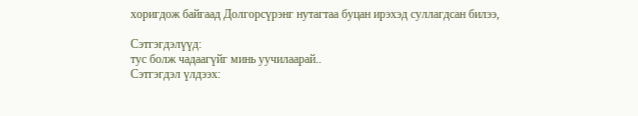хоригдож байгаад Долгорсүрэнг нутагтаа буцан ирэхэд суллагдсан билээ,

Сэтгэгдэлүүд:
тус болж чадаагүйг минь уучилаарай..
Сэтгэгдэл үлдээх: